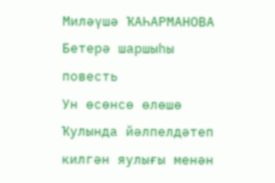Миләүшә ҠАҺАРМАНОВА
Бетерә шаршыһы
повесть
Ун өсөнсө өлөшө
Ҡулында йәлпелдәтеп килгән яулығы менән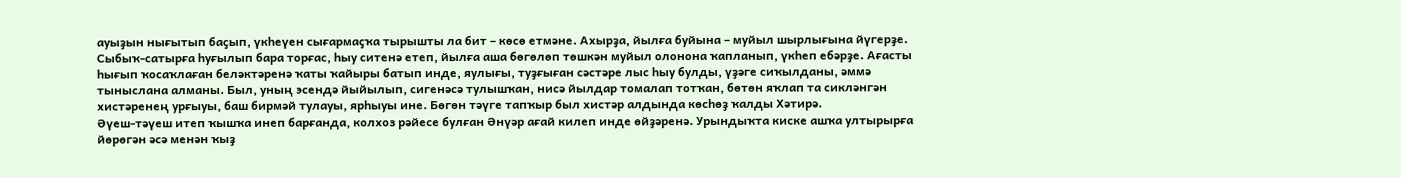ауыҙын нығытып баҫып, үкһеүен сығармаҫҡа тырышты ла бит – көсө етмәне. Ахырҙа, йылға буйына – муйыл шырлығына йүгерҙе. Сыбыҡ-сатырға һуғылып бара торғас, һыу ситенә етеп, йылға аша бөгөлөп төшкән муйыл олонона ҡапланып, үкһеп ебәрҙе. Ағасты һығып ҡосаҡлаған беләктәренә ҡаты ҡайыры батып инде, яулығы, туҙғыған сәстәре лыс һыу булды, үҙәге сиҡылданы, әммә тыныслана алманы. Был, уның эсендә йыйылып, сигенәсә тулышҡан, нисә йылдар томалап тотҡан, бөтөн яҡлап та сикләнгән хистәренең урғыуы, баш бирмәй тулауы, ярһыуы ине. Бөгөн тәүге тапҡыр был хистәр алдында көсһөҙ ҡалды Хәтирә.
Әүеш-тәүеш итеп ҡышҡа инеп барғанда, колхоз рәйесе булған Әнүәр ағай килеп инде өйҙәренә. Урындыҡта киске ашҡа ултырырға йөрөгән әсә менән ҡыҙ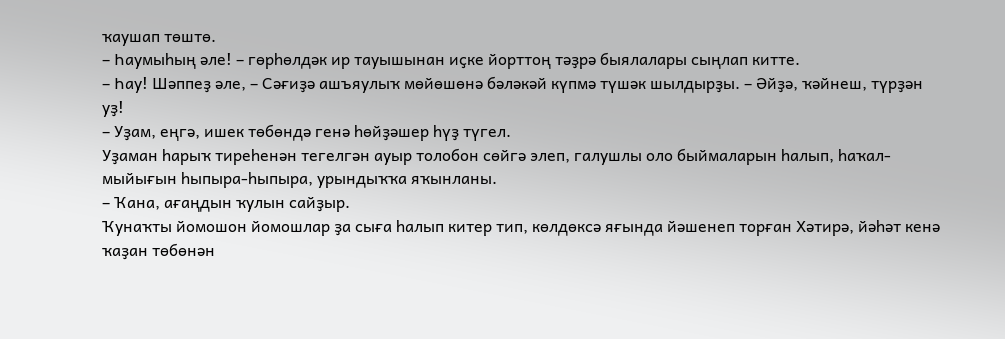ҡаушап төштө.
– Һаумыһың әле! – гөрһөлдәк ир тауышынан иҫке йорттоң тәҙрә быялалары сыңлап китте.
– Һау! Шәппеҙ әле, – Сәғиҙә ашъяулыҡ мөйөшөнә бәләкәй күпмә түшәк шылдырҙы. – Әйҙә, ҡәйнеш, түрҙән уҙ!
– Уҙам, еңгә, ишек төбөндә генә һөйҙәшер һүҙ түгел.
Уҙаман һарыҡ тиреһенән тегелгән ауыр толобон сөйгә элеп, галушлы оло быймаларын һалып, һаҡал-мыйығын һыпыра-һыпыра, урындыҡҡа яҡынланы.
– Ҡана, ағаңдын ҡулын сайҙыр.
Ҡунаҡты йомошон йомошлар ҙа сыға һалып китер тип, көлдөксә яғында йәшенеп торған Хәтирә, йәһәт кенә ҡаҙан төбөнән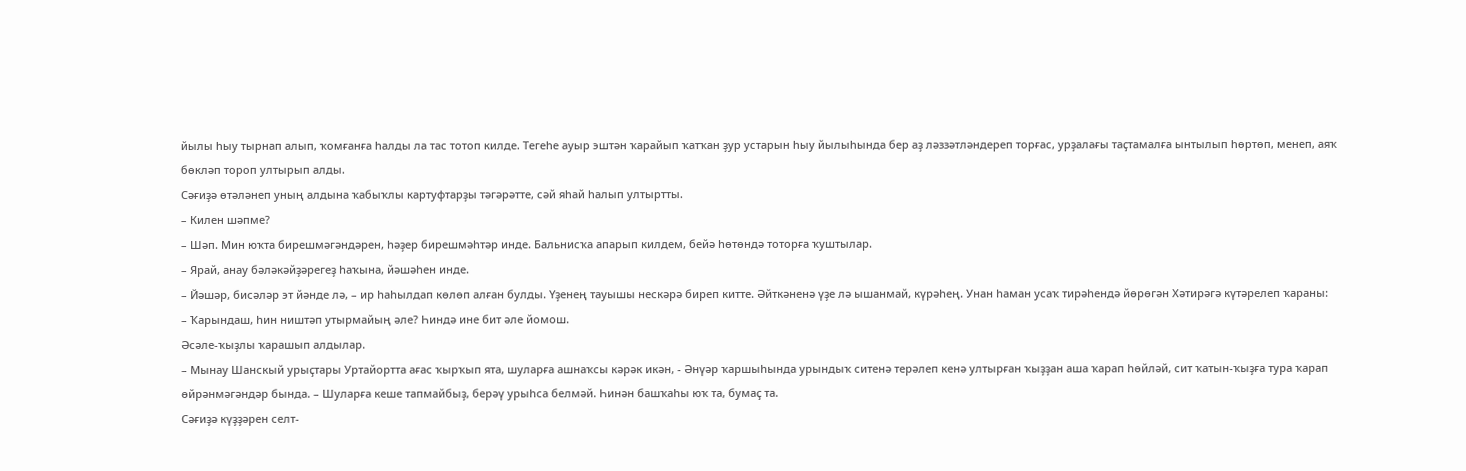йылы һыу тырнап алып, ҡомғанға һалды ла тас тотоп килде. Тегеһе ауыр эштән ҡарайып ҡатҡан ҙур устарын һыу йылыһында бер аҙ ләззәтләндереп торғас, урҙалағы таҫтамалға ынтылып һөртөп, менеп, аяҡ бөкләп тороп ултырып алды.
Сәғиҙә өтәләнеп уның алдына ҡабыҡлы картуфтарҙы тәгәрәтте, сәй яһай һалып ултыртты.
– Килен шәпме?
– Шәп. Мин юҡта бирешмәгәндәрен, һәҙер бирешмәһтәр инде. Бальнисҡа апарып килдем, бейә һөтөндә тоторға ҡуштылар.
– Ярай, анау бәләкәйҙәрегеҙ һаҡына, йәшәһен инде.
– Йәшәр, бисәләр эт йәнде лә, – ир һаһылдап көлөп алған булды. Үҙенең тауышы нескәрә биреп китте. Әйткәненә үҙе лә ышанмай, күрәһең. Унан һаман усаҡ тирәһендә йөрөгән Хәтирәгә күтәрелеп ҡараны:
– Ҡарындаш, һин ништәп утырмайың әле? Һиндә ине бит әле йомош.
Әсәле-ҡыҙлы ҡарашып алдылар.
– Мынау Шанскый урыҫтары Уртайортта ағас ҡырҡып ята, шуларға ашнаҡсы кәрәк икән, - Әнүәр ҡаршыһында урындыҡ ситенә терәлеп кенә ултырған ҡыҙҙан аша ҡарап һөйләй, сит ҡатын-ҡыҙға тура ҡарап өйрәнмәгәндәр бында. – Шуларға кеше тапмайбыҙ, берәү урыһса белмәй. Һинән башҡаһы юҡ та, бумаҫ та.
Сәғиҙә күҙҙәрен селт-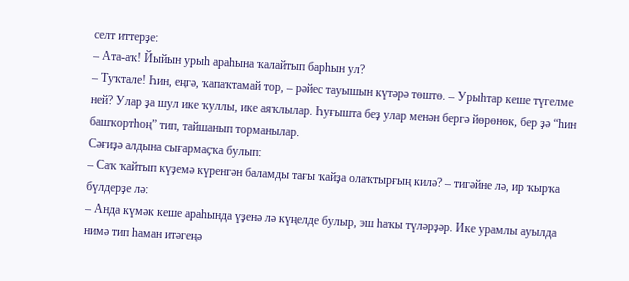селт иттерҙе:
– Ата-аҡ! Йыйын урыһ араһына ҡалайтып барһын ул?
– Туҡтале! Һин, еңгә, ҡапаҡтамай тор, – рәйес тауышын күтәрә төштө. – Урыһтар кеше түгелме ней? Улар ҙа шул ике ҡуллы, ике аяҡлылар. Һуғышта беҙ улар менән бергә йөрөнөк, бер ҙә “һин башҡортһоң” тип, тайшанып торманылар.
Сәғиҙә алдына сығармаҫҡа булып:
– Саҡ ҡайтып күҙемә күренгән баламды тағы ҡайҙа олаҡтырғың килә? – тигәйне лә, ир ҡырҡа бүлдерҙе лә:
– Анда күмәк кеше араһында үҙенә лә күңелде булыр, эш һаҡы түләрҙәр. Ике урамлы ауылда нимә тип һаман итәгеңә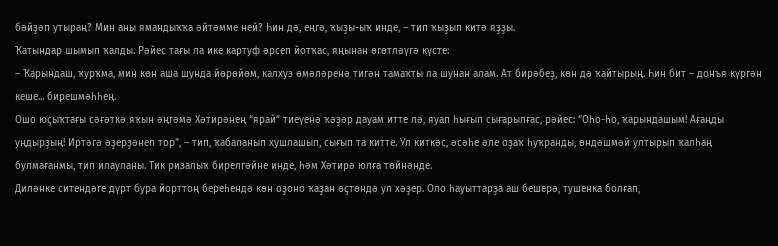бәйҙәп утыраң? Мин аны ямандыҡҡа әйтәмме ней? Һин дә, еңгә, ҡыҙы-ыҡ инде, – тип ҡыҙып китә яҙҙы.
Ҡатындар шымып ҡалды. Рәйес тағы ла ике картуф әрсеп йотҡас, яңынан өгөтләүгә күсте:
– Ҡарындаш, ҡурҡма, мин көн аша шунда йөрөйөм, калхуз өмәләренә тигән тамаҡты ла шунан алам. Ат бирәбеҙ, көн дә ҡайтырың. Һин бит – донъя күргән кеше... бирешмәһһең.
Ошо юҫыҡтағы сәғәткә яҡын әңгәмә Хәтирәнең “ярай” тиеүенә ҡәҙәр дауам итте лә, яуап һығып сығарылғас, рәйес: “Оһо-һо, ҡарындашым! Ағаңды уңдырҙың! Иртәгә әҙерҙәнеп тор”, – тип, ҡабаланып хушлашып, сығып та китте. Ул киткәс, әсәһе әле оҙаҡ һуҡранды, өндәшмәй ултырып ҡалһаң булмағанмы, тип илауланы. Тик ризалыҡ бирелгәйне инде, һәм Хәтирә юлға төйнәнде.
Диләнке ситендәге дүрт бура йорттоң береһендә көн оҙоно ҡаҙан өҫтөндә ул хәҙер. Оло һауыттарҙа аш бешерә, тушенка болғап,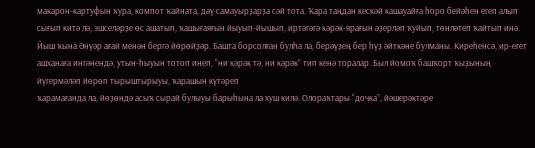макарон-картуфын ҡура, компот ҡайната, дәү самауырҙарҙа сәй тота. Ҡара таңдан кескәй кашауайға һоро бейәһен егеп алып сығып китә лә, эшселәрҙе өс ашатып, ҡашығаяғын йыуып-йышып, иртәгәгә кәрәк-ярағын әҙерләп ҡуйып, төнләтеп ҡайтып инә. Йыш ҡына Әнүәр ағай менән бергә йөрөйҙәр. Башта борсолған булһа ла, берәүҙең бер һүҙ әйткәне булманы. Киреһенсә, ир-егет ашханаға ингәнендә, утын-һыуын тотоп инеп, “ни кәрәк тә, ни кәрәк” тип кенә торалар. Был йомоҡ башҡорт ҡыҙының йүгермәләп йөрөп тырыштырыуы, ҡарашын күтәреп
ҡарамағанда ла, йөҙөндә асыҡ сырай булыуы барыһына ла хуш килә. Олораҡтары “дочка”, йәшерәктәре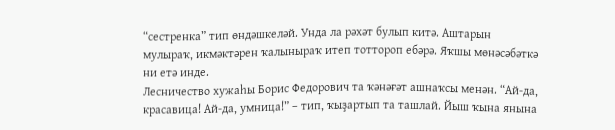“сестренка” тип өндәшкеләй. Унда ла рәхәт булып китә. Аштарын мулыраҡ, икмәктәрен ҡалыныраҡ итеп тоттороп ебәрә. Яҡшы мөнәсәбәткә ни етә инде.
Лесничество хужаһы Борис Федорович та ҡәнәғәт ашнаҡсы менән. “Ай-да, красавица! Ай-да, умница!” – тип, ҡыҙартып та ташлай. Йыш ҡына янына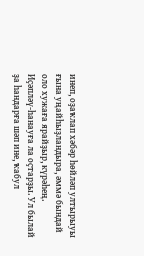инеп, оҙаҡлап хәбәр һөйләп ултырыуы ғына уңайһыҙландыра, әммә бындай оло хужаға ярайҙыр, күрәһең.
Иҫәпләү-һанауға ла оҫтарҙы. Ул былай ҙа һандарға шәп ине, ҡабул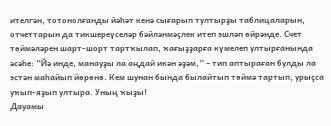ителгән, тотонолғанды йәһәт кенә сығарып тултырҙы таблицаларын, отчеттарын да тикшереүселәр бәйләнмәҫлек итеп эшләп өйрәнде. Счет төймәләрен шарт-шорт тартҡылап, ҡағыҙҙарға күмелеп ултырғанында әсәһе: “Йә инде, манауҙы ла аңдай икән әҙәм,” – тип аптыраған булды ла эстән маһайып йөрөнө. Кем шунан бында былайтып төймә тартып, урыҫса уҡып-яҙып ултыра. Уның ҡыҙы!
Дауамы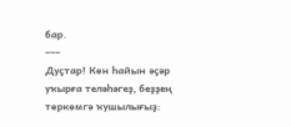бар.
–––
Дуҫтар! Көн һайын әҫәр уҡырға теләһәгеҙ, беҙҙең төркөмгә ҡушылығыҙ: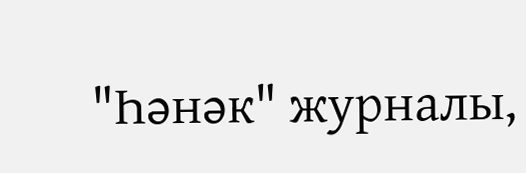"Һәнәк" журналы,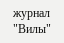журнал "Вилы"